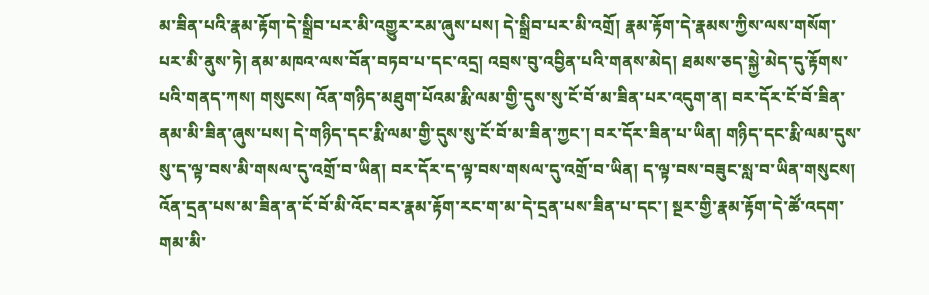མ་ཟིན་པའི་རྣམ་རྟོག་དེ་སྒྲིབ་པར་མི་འགྱུར་རམ་ཞུས་པས། དེ་སྒྲིབ་པར་མི་འགྲོ། རྣམ་རྟོག་དེ་རྣམས་ཀྱིས་ལས་གསོག་པར་མི་ནུས་ཏེ། ནམ་མཁའ་ལས་བོན་བཏབ་པ་དང་འདྲ། འབྲས་བུ་འབྱིན་པའི་གནས་མེད། ཐམས་ཅད་སྐྱེ་མེད་དུ་རྟོགས་པའི་གནད་ཀས། གསུངས། འོན་གཉིད་མཐུག་པོའམ་རྨི་ལམ་གྱི་དུས་སུ་ངོ་བོ་མ་ཟིན་པར་འདུག་ན། བར་དོར་ངོ་བོ་ཟིན་ནམ་མི་ཟིན་ཞུས་པས། དེ་གཉིད་དང་རྨི་ལམ་གྱི་དུས་སུ་ངོ་བོ་མ་ཟིན་ཀྱང་། བར་དོར་ཟིན་པ་ཡིན། གཉིད་དང་རྨི་ལམ་དུས་སུ་ད་ལྟ་བས་མི་གསལ་དུ་འགྲོ་བ་ཡིན། བར་དོར་ད་ལྟ་བས་གསལ་དུ་འགྲོ་བ་ཡིན། ད་ལྟ་བས་བཟུང་སླ་བ་ཡིན་གསུངས། འོན་དྲན་པས་མ་ཟིན་ན་ངོ་བོ་མི་འོང་བར་རྣམ་རྟོག་རང་ག་མ་དེ་དྲན་པས་ཟིན་པ་དང་། སྔར་གྱི་རྣམ་རྟོག་དེ་ཚོ་འདག་གམ་མི་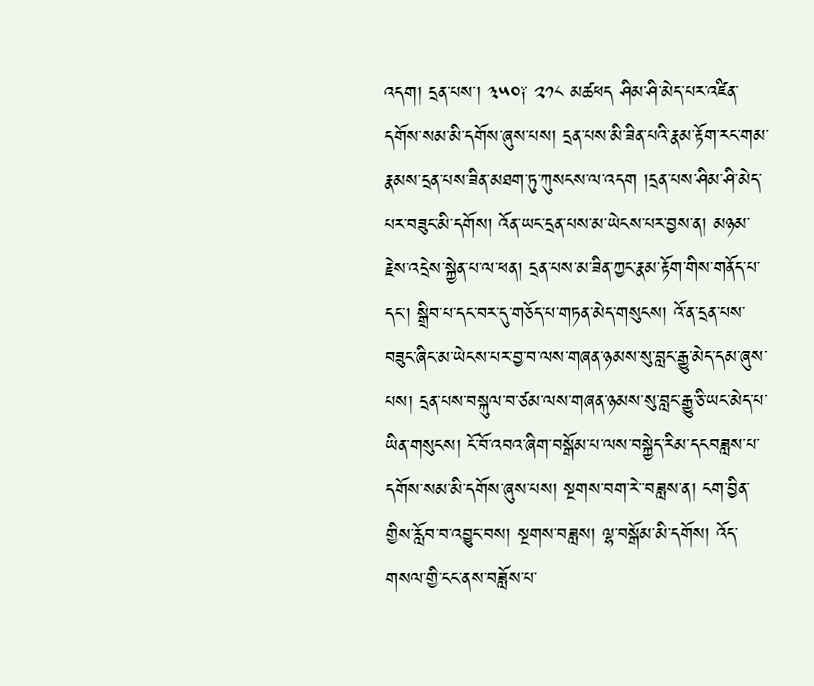འདག། དྲན་པས་། ༣༥༠༑ ༢༡༨ མཚཕད ཤིམ་ཤི་མེད་པར་འཛིན་དགོས་སམ་མི་དགོས་ཞུས་པས། དྲན་པས་མི་ཟིན་པའི་རྣམ་རྟོག་རང་གམ་རྣམས་དྲན་པས་ཟིན་མཐག་ཏུ་ཀུསངས་ལ་འདག །དྲན་པས་ཤིམ་ཤི་མེད་པར་བཟུང་མི་དགོས། འོན་ཡང་དྲན་པས་མ་ཡེངས་པར་བྱས་ན། མཉམ་རྗེས་འདྲེས་སྐྱེན་པ་ལ་ཕན། དྲན་པས་མ་ཟིན་ཀྱང་རྣམ་རྟོག་གིས་གནོད་པ་དང་། སྒྲིབ་པ་དང་བར་དུ་གཅོད་པ་གཏན་མེད་གསུངས། འོ་ན་དྲན་པས་བཟུང་ཞིང་མ་ཡེངས་པར་བྱ་བ་ལས་གཞན་ཉམས་སུ་བླང་རྒྱུ་མེད་དམ་ཞུས་པས། དྲན་པས་བསྐུལ་བ་ཙམ་ལས་གཞན་ཉམས་སུ་བླང་རྒྱུ་ཅི་ཡང་མེད་པ་ཡིན་གསུངས། ངོ་བོ་འབའ་ཞིག་བསྒོམ་པ་ལས་བསྐྱེད་རིམ་དངབཟླས་པ་དགོས་སམ་མི་དགོས་ཞུས་པས། སྔགས་བག་རེ་་བཟླས་ན། ངག་བྱིན་གྱིས་རློབ་བ་འབྱུང་བས། སྔགས་བཟླས། ལྷ་བསྒོམ་མི་དགོས། འོད་གསལ་གྱི་ངང་ནས་བཟློས་པ་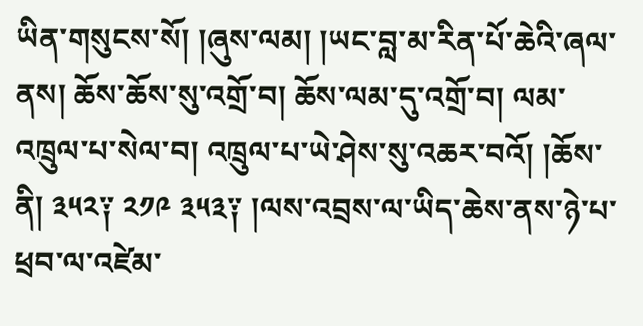ཡིན་གསུངས་སོ། །ཞུས་ལམ། །ཡང་བླ་མ་རིན་པོ་ཆེའི་ཞལ་ནས། ཆོས་ཆོས་སུ་འགྲོ་བ། ཆོས་ལམ་དུ་འགྲོ་བ། ལམ་འཁྲུལ་པ་སེལ་བ། འཁྲུལ་པ་ཡེ་ཤེས་སུ་འཆར་བའོ། །ཆོས་ནི། ༣༥༢༑ ༢༡༩ ༣༥༣༑ །ལས་འབྲས་ལ་ཡིད་ཆེས་ནས་ཉེ་པ་ཕྲབ་ལ་འཛེམ་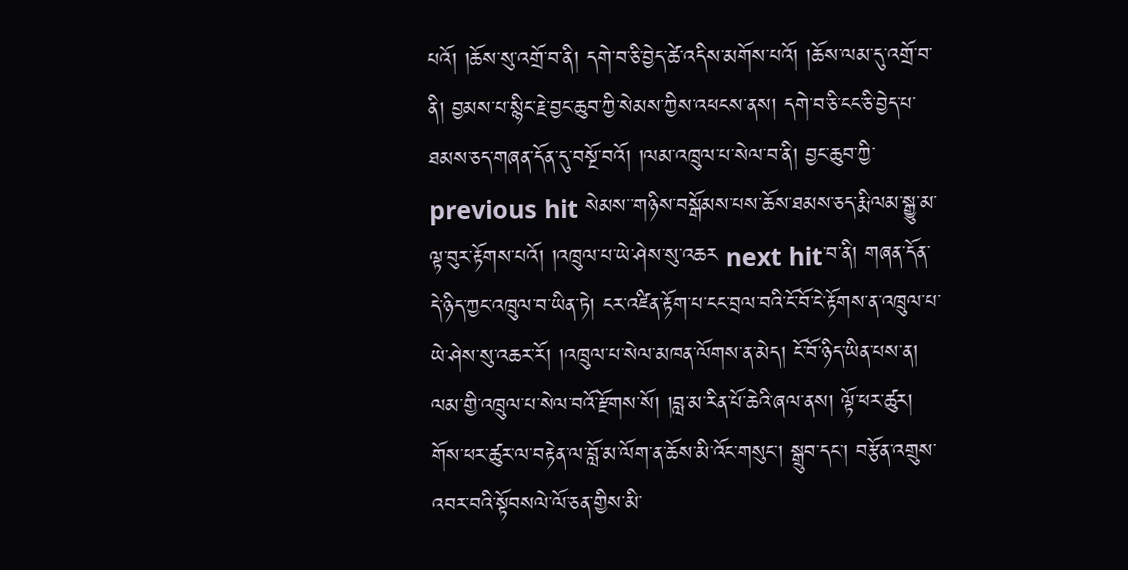པའོ། །ཆོས་སུ་འགྲོ་བ་ནི། དགེ་བ་ཅི་བྱེད་ཚེ་འདིས་མགོས་པའོ། །ཆོས་ལམ་དུ་འགྲོ་བ་ནི། བྱམས་པ་སྙིང་རྗེ་བྱང་ཆུབ་ཀྱི་སེམས་ཀྱིས་འཕངས་ནས། དགེ་བ་ཅི་ངང་ཅི་བྱེད་པ་ཐམས་ཅད་གཞན་དོན་དུ་བསྔོ་བའོ། །ལམ་འཁྲུལ་པ་སེལ་བ་ནི། བྱང་ཆུབ་ཀྱི་previous hit སེམས་་གཉིས་བསྒོམས་པས་ཆོས་ཐམས་ཅད་རྨི་ལམ་སྒྱུ་མ་ལྟ་བུར་རྟོགས་པའོ། །འཁྲུལ་པ་ཡེ་ཤེས་སུ་འཆར next hit་བ་ནི། གཞན་དོན་དེ་ཉིད་ཀྱང་འཁྲུལ་བ་ཡིན་ཏེ། ངར་འཛིན་རྟོག་པ་ངང་བྲལ་བའི་ངོ་བོ་ངེ་རྟོགས་ན་འཁྲུལ་པ་ཡེ་ཤེས་སུ་འཆར་རོ། །འཁྲུལ་པ་སེལ་མཁན་ལོགས་ན་མེད། ངོ་བོ་ཉིད་ཡིན་པས་ན། ལམ་གྱི་འཁྲུལ་པ་སེལ་བའོ་རྫོགས་སོ། །བླ་མ་རིན་པོ་ཆེའི་ཞལ་ནས། ལྟོ་ཕར་ཚུར། གོས་ཕར་ཚུར་ལ་བརྟེན་ལ་བློ་མ་ལོག་ན་ཆོས་མི་འོང་གསུང་། སྒྲུབ་དང་། བརྩོན་འགྲུས་འབར་བའི་སྟོབསལེ་ལོ་ཅན་གྱིས་མི་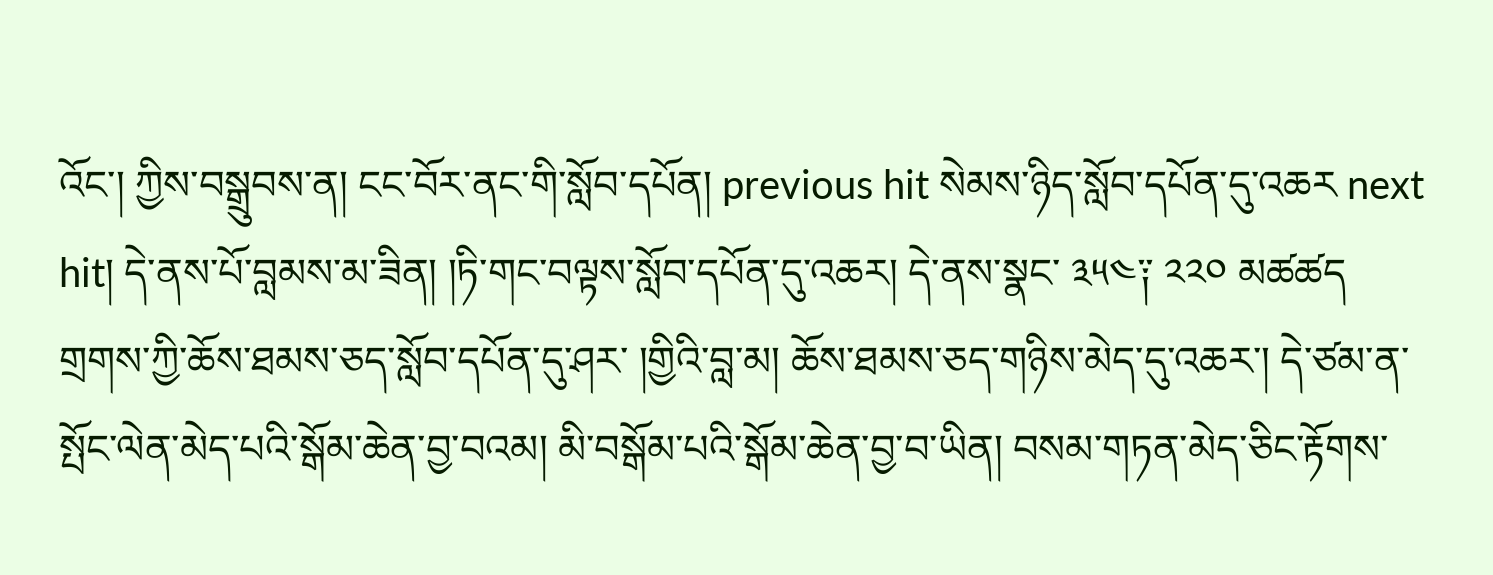འོང་། ཀྱིས་བསྒྲུབས་ན། ངང་བོར་ནང་གི་སློབ་དཔོན། previous hit སེམས་ཉིད་སློབ་དཔོན་དུ་འཆར next hit། དེ་ནས་པོ་བླམས་མ་ཟིན། །ཏི་གང་བལྟས་སློབ་དཔོན་དུ་འཆར། དེ་ནས་སྣང་ ༣༥༤༑ ༢༢༠ མཚཚད གྲགས་ཀྱི་ཆོས་ཐམས་ཅད་སློབ་དཔོན་དུ་ཤར་ །གྱིའི་བླ་མ། ཆོས་ཐམས་ཅད་གཉིས་མེད་དུ་འཆར་། དེ་ཙམ་ན་སྤོང་ལེན་མེད་པའི་སྒོམ་ཆེན་བྱ་བའམ། མི་བསྒོམ་པའི་སྒོམ་ཆེན་བྱ་བ་ཡིན། བསམ་གཏན་མེད་ཅིང་རྟོགས་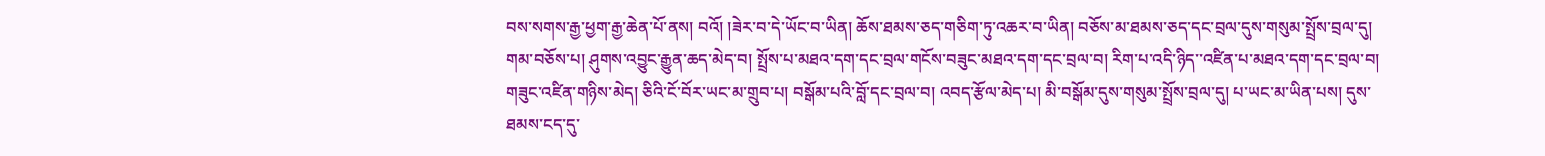བས་སགས་རྒྱ་ཕྱག་རྒྱ་ཆེན་པོ་ནས། བའོ། །ཟེར་བ་དེ་ཡོང་བ་ཡིན། ཆོས་ཐམས་ཅད་གཅིག་ཏུ་འཆར་བ་ཡིན། བཅོས་མ་ཐམས་ཅད་དང་བྲལ་དུས་གསུམ་སྤྲོས་བྲལ་དུ། གམ་བཅོས་པ། ཤུགས་འབྱུང་རྒྱུན་ཆད་མེད་བ། སྤྲོས་པ་མཐའ་དག་དང་བྲལ་གངོས་བཟུང་མཐའ་དག་དང་བྲལ་བ། རིག་པ་འདི་ཉིད་་འཛིན་པ་མཐའ་དག་དང་བྲལ་བ། གཟུང་འཛིན་གཉིས་མེད། ཅིའི་ངོ་བོར་ཡང་མ་གྲུབ་པ། བསྒོམ་པའི་བློ་དང་བྲལ་བ། འབད་རྩོལ་མེད་པ། མི་བསྒོམ་དུས་གསུམ་སྤྲོས་བྲལ་དུ། པ་ཡང་མ་ཡིན་པས། དུས་ཐམས་ངད་དུ་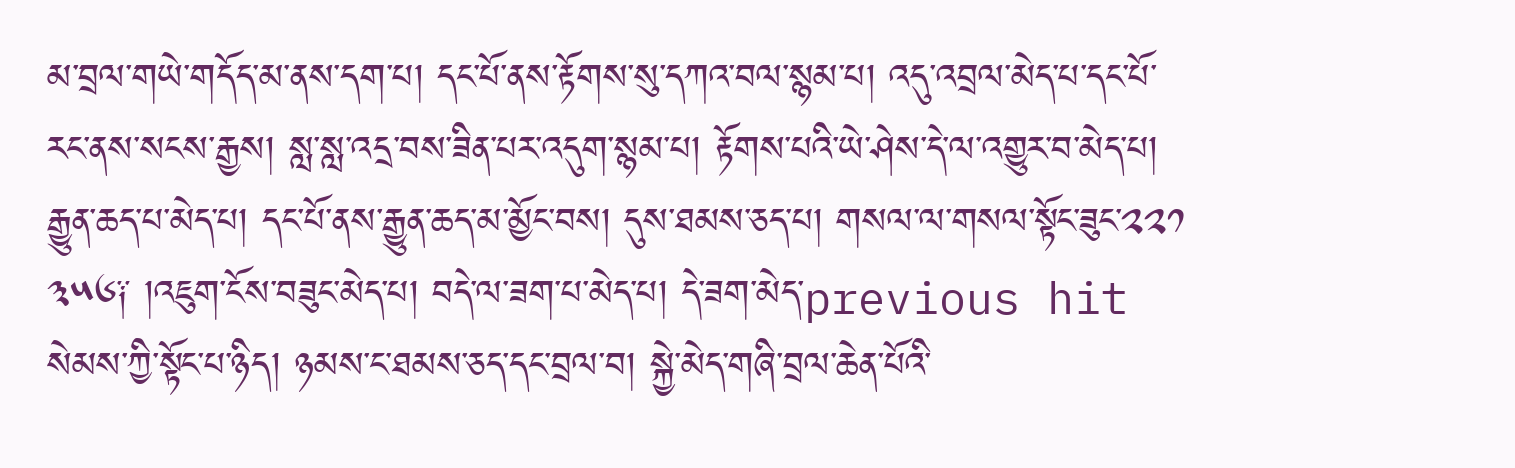མ་བྲལ་གཡེ་གདོད་མ་ནས་དག་པ། དང་པོ་ནས་རྟོགས་སུ་དཀའ་བལ་སྙམ་པ། འདུ་འབྲལ་མེད་པ་དང་པོ་རང་ནས་སངས་རྒྱས། སླ་སླ་འདྲ་བས་ཟིན་པར་འདུག་སྙམ་པ། རྟོགས་པའི་ཡེ་ཤེས་དེ་ལ་འགྱུར་བ་མེད་པ། རྒྱུན་ཆད་པ་མེད་པ། དང་པོ་ནས་རྒྱུན་ཆད་མ་མྱོང་བས། དུས་ཐམས་ཅད་པ། གསལ་ལ་གསལ་སྟོང་ཟུང་༢༢༡ ༣༥༦༑ །འཇུག་ངོས་བཟུང་མེད་པ། བདེ་ལ་ཟག་པ་མེད་པ། དེ་ཟག་མེད་previous hit སེམས་ཀྱི་སྟོང་པ་ཉིད། ཉམས་ང་ཐམས་ཅད་དང་བྲལ་བ། སྐྱེ་མེད་གཞི་བྲལ་ཆེན་པོའི་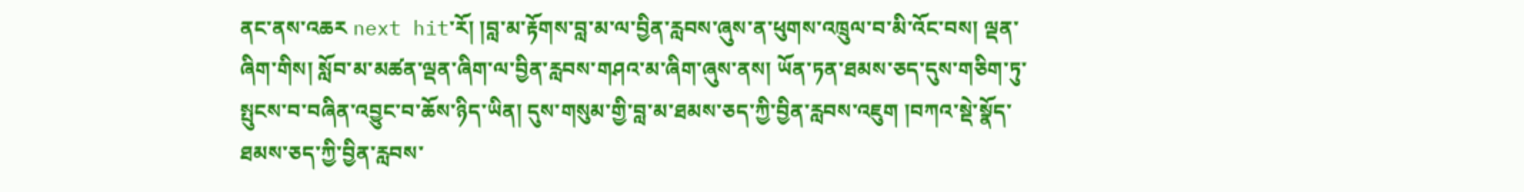ནང་ནས་འཆར next hit་རོ། །བླ་མ་རྟོགས་བླ་མ་ལ་བྱིན་རླབས་ཞུས་ན་ཕུགས་འཁྲུལ་བ་མི་འོང་བས། ལྡན་ཞིག་གིས། སློབ་མ་མཚན་ལྡན་ཞིག་ལ་བྱིན་རླབས་གཤའ་མ་ཞིག་ཞུས་ནས། ཡོན་ཏན་ཐམས་ཅད་དུས་གཅིག་ཏུ་སྤུངས་བ་བཞིན་འབྱུང་བ་ཆོས་ཉིད་ཡིན། དུས་གསུམ་གྱི་བླ་མ་ཐམས་ཅད་ཀྱི་བྱིན་རླབས་འཇུག །བཀའ་སྡེ་སྣོད་ཐམས་ཅད་ཀྱི་བྱིན་རླབས་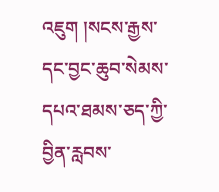འཇུག །སངས་རྒྱས་དང་བྱང་ཆུབ་སེམས་དཔའ་ཐམས་ཅད་ཀྱི་བྱིན་རླབས་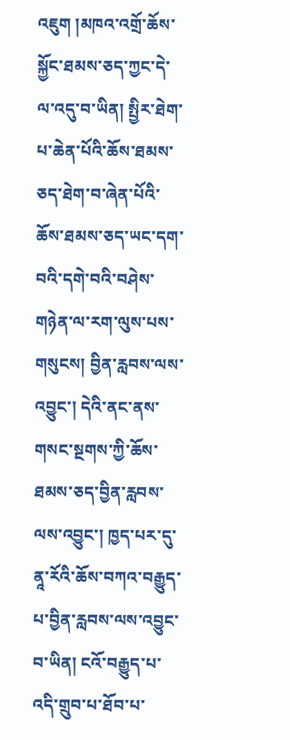འཇུག །མཁའ་འགྲོ་ཆོས་སྐྱོང་ཐམས་ཅད་ཀྱང་དེ་ལ་འདུ་བ་ཡིན། སྤྱིར་ཐེག་པ་ཆེན་པོའི་ཆོས་ཐམས་ཅད་ཐེག་བ་ཞེན་པོའི་ཆོས་ཐམས་ཅད་ཡང་དག་བའི་དགེ་བའི་བཤེས་གཉེན་ལ་རག་ལུས་པས་གསུངས། བྱིན་རླབས་ལས་འབྱུང་། དེའི་ནང་ནས་གསང་སྔགས་ཀྱི་ཆོས་ཐམས་ཅད་བྱིན་རླབས་ལས་འབྱུང་། ཁྱད་པར་དུ་ནཱ་རོའི་ཆོས་བཀའ་བརྒྱུད་པ་བྱིན་རླབས་ལས་འབྱུང་བ་ཡིན། ངའོ་བརྒྱུད་པ་འདི་གྲུབ་པ་ཐོབ་པ་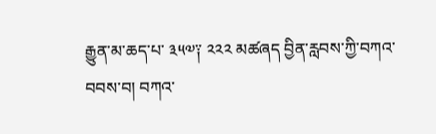རྒྱུན་མ་ཆད་པ་ ༣༥༧༑ ༢༢༢ མཚཞད བྱིན་རླབས་ཀྱི་བཀའ་བབས་བ། བཀའ་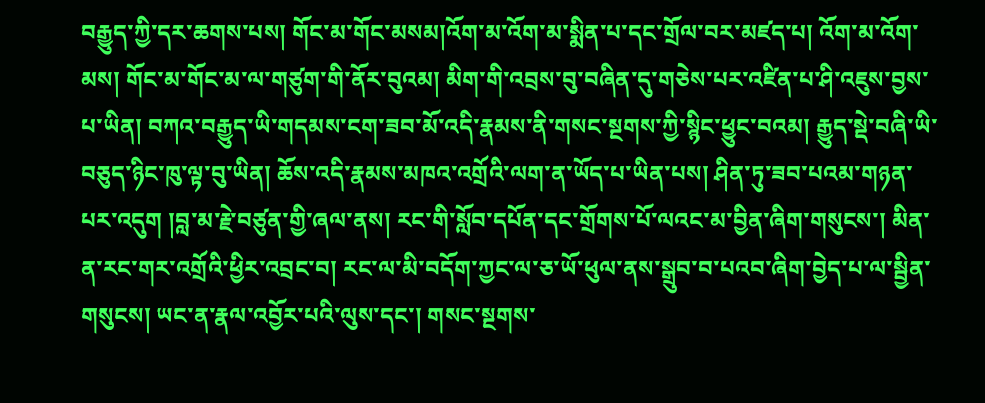བརྒྱུད་ཀྱི་དར་ཆགས་པས། གོང་མ་གོང་མསམ།འོག་མ་འོག་མ་སྨིན་པ་དང་གྲོལ་བར་མཛད་པ། འོག་མ་འོག་མས། གོང་མ་གོང་མ་ལ་གཙུག་གི་ནོར་བུའམ། མིག་གི་འབྲས་བུ་བཞིན་དུ་གཅེས་པར་འཛིན་པ་ཤི་འཇུས་བྱས་པ་ཡིན། བཀའ་བརྒྱུད་ཡི་གདམས་ངག་ཟབ་མོ་འདི་རྣམས་ནི་གསང་སྔགས་ཀྱི་སྙིང་ཕྱུང་བའམ། རྒྱུད་སྡེ་བཞི་ཡི་བཅུད་ཉིང་ཁུ་ལྟ་བུ་ཡིན། ཆོས་འདི་རྣམས་མཁའ་འགྲོའི་ལག་ན་ཡོད་པ་ཡིན་པས། ཤིན་ཏུ་ཟབ་པའམ་གཉན་པར་འདུག །བླ་མ་རྗེ་བཙུན་གྱི་ཞལ་ནས། རང་གི་སློབ་དཔོན་དང་གྲོགས་པོ་ལའང་མ་བྱིན་ཞིག་གསུངས་། མིན་ན་རང་གར་འགྲོའི་ཕྱིར་འབྲང་བ། རང་ལ་མི་བདོག་ཀྱང་ལ་ཅ་ཡོ་ཕུལ་ནས་སྒྲུབ་བ་པའབ་ཞིག་བྱེད་པ་ལ་སྦྱིན་གསུངས། ཡང་ན་རྣལ་འབྱོར་པའི་ལུས་དང་། གསང་སྔགས་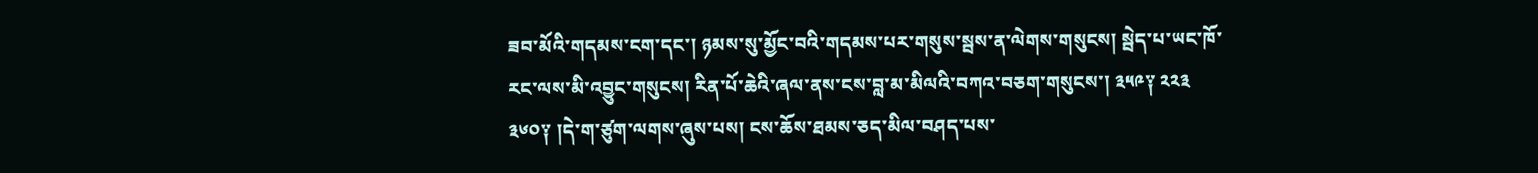ཟབ་མོའི་གདམས་ངག་དང་། ཉམས་སུ་མྱོང་བའི་གདམས་པར་གསུས་སྦས་ན་ལེགས་གསུངས། སྦེད་པ་ཡང་ཁོ་རང་ལས་མི་འབྱུང་གསུངས། རིན་པོ་ཆེའི་ཞལ་ནས་ངས་བླ་མ་མིལའི་བཀའ་བཅག་གསུངས་། ༣༥༩༑ ༢༢༣ ༣༦༠༑ །དེ་ག་ཙུག་ལགས་ཞུས་པས། ངས་ཆོས་ཐམས་ཅད་མིལ་བཤད་པས་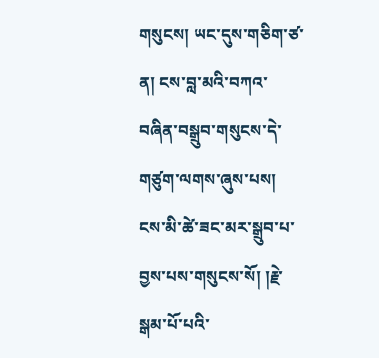གསུངས། ཡང་དུས་གཅིག་ཙ་ན། ངས་བླ་མའི་བཀའ་བཞིན་བསྒྲུབ་གསུངས་དེ་གཙུག་ལགས་ཞུས་པས། ངས་མི་ཚེ་ཟང་མར་སྒྲུབ་པ་བྱས་པས་གསུངས་སོ། །རྗེ་སྒམ་པོ་པའི་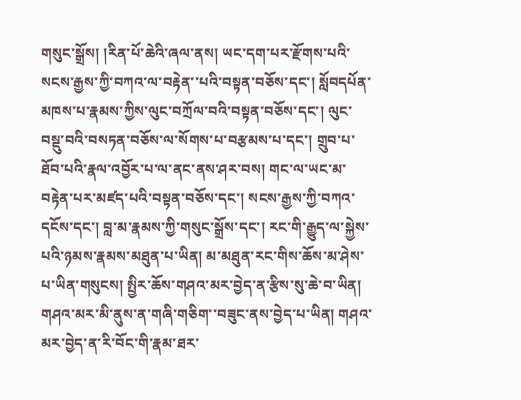གསུང་སྒྲོས། །རིན་པོ་ཆེའི་ཞལ་ནས། ཡང་དག་པར་རྫོགས་པའི་སངས་རྒྱས་ཀྱི་བཀའ་ལ་བརྟེན་་པའི་བསྟན་བཅོས་དང་། སློབདཔོན་མཁས་པ་རྣམས་ཀྱིས་ལུང་བཀྲོལ་བའི་བསྟན་བཅོས་དང་། ལུང་བསྡུ་བའི་བསཏན་བཅོས་ལ་སོགས་པ་བརྩམས་པ་དང་། གྲུབ་པ་ཐོབ་པའི་རྣལ་འབྱོར་པ་ལ་ནང་ནས་ཤར་བས། གང་ལ་ཡང་མ་བརྟེན་པར་མཛད་པའི་བསྟན་བཅོས་དང་། སངས་རྒྱས་ཀྱི་བཀའ་དངོས་དང་། བླ་མ་རྣམས་ཀྱི་གསུང་སྒྲོས་དང་། རང་གི་རྒྱུད་ལ་སྐྱེས་པའི་ཉམས་རྣམས་མཐུན་པ་ཡིན། མ་མཐུན་རང་གིས་ཆོས་མ་ཤེས་པ་ཡིན་གསུངས། སྤྱིར་ཆོས་གཤའ་མར་བྱེད་ན་རྩིས་སུ་ཆེ་བ་ཡིན། གཤའ་མར་མི་ནུས་ན་གཞི་གཅིག་་བཟུང་ནས་བྱེད་པ་ཡིན། གཤའ་མར་བྱེད་ན་རི་བོང་གི་རྣམ་ཐར་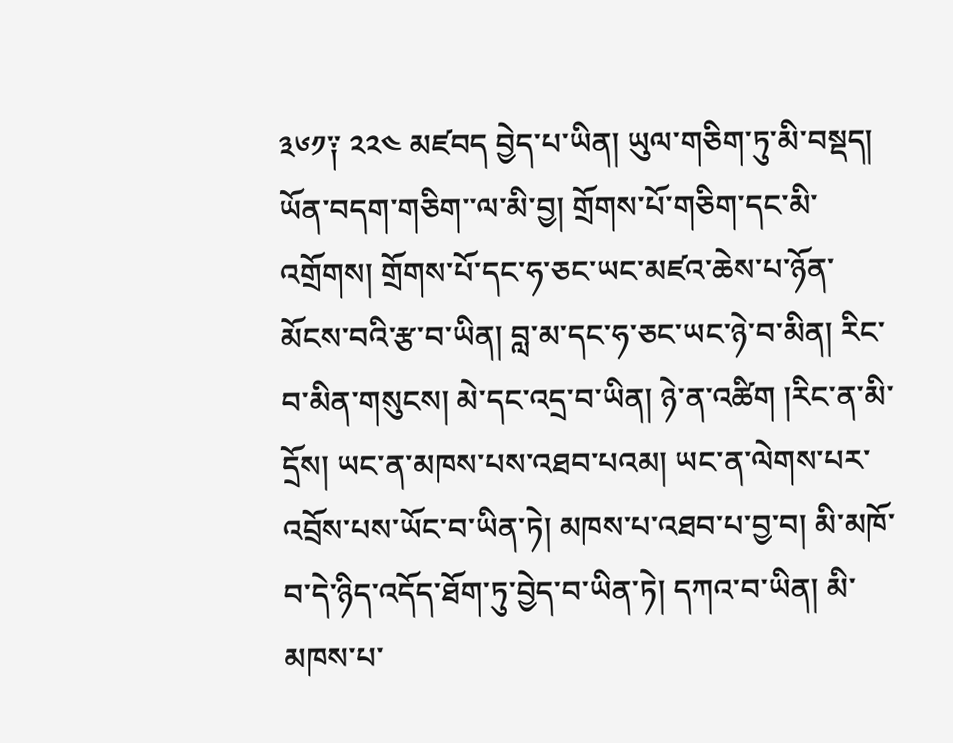༣༦༡༑ ༢༢༤ མཛབད བྱེད་པ་ཡིན། ཡུལ་གཅིག་ཏུ་མི་བསྡད། ཡོན་བདག་གཅིག་་ལ་མི་བྱ། གྲོགས་པོ་གཅིག་དང་མི་འགྲོགས། གྲོགས་པོ་དང་ཧ་ཅང་ཡང་མཛའ་ཆེས་པ་ཉོན་མོངས་བའི་རྩ་བ་ཡིན། བླ་མ་དང་ཧ་ཅང་ཡང་ཉེ་བ་མིན། རིང་བ་མིན་གསུངས། མེ་དང་འདྲ་བ་ཡིན། ཉེ་ན་འཚིག །རིང་ན་མི་དྲོས། ཡང་ན་མཁས་པས་འཐབ་པའམ། ཡང་ན་ལེགས་པར་འབྲོས་པས་ཡོང་བ་ཡིན་ཏེ། མཁས་པ་འཐབ་པ་བྱ་བ། མི་མཁོ་བ་དེ་ཉིད་འདོད་ཐོག་ཏུ་བྱེད་བ་ཡིན་ཏེ། དཀའ་བ་ཡིན། མི་མཁས་པ་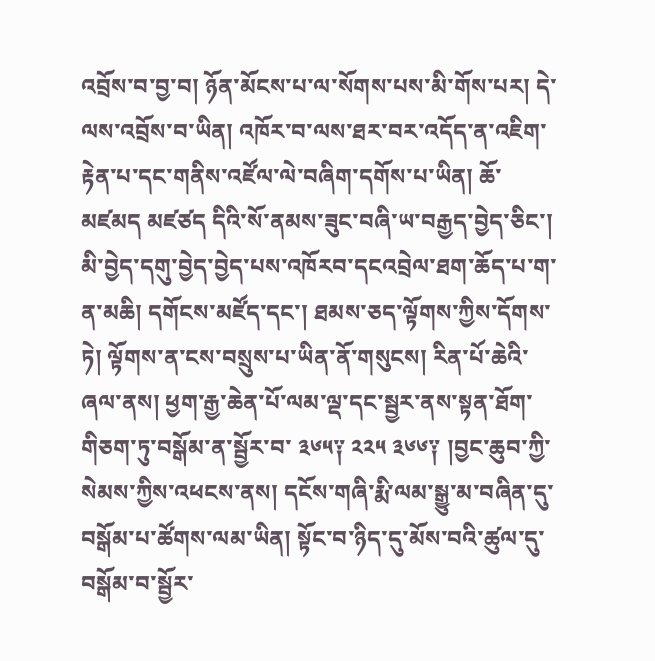འབྲོས་བ་བྱ་བ། ཉོན་མོངས་པ་ལ་སོགས་པས་མི་གོས་པར། དེ་ལས་འབྲོས་བ་ཡིན། འཁོར་བ་ལས་ཐར་བར་འདོད་ན་འཇིག་རྟེན་པ་དང་གནིས་འཛོལ་ལེ་བཞིག་དགོས་པ་ཡིན། ཆོ་ མཛམད མཛཙད དིའི་སོ་ནམས་ཟུང་བཞི་ཡ་བརྒྱད་བྱེད་ཅིང་། མི་བྱེད་དགུ་བྱེད་བྱེད་པས་འཁོརབ་དངའབྲེལ་ཐག་ཆོད་པ་ག་ན་མཆི། དགོངས་མཛོད་དང་། ཐམས་ཅད་ལྟོགས་ཀྱིས་དོགས་ཏེ། ལྟོགས་ན་ངས་བསྲུས་པ་ཡིན་ནོ་གསུངས། རིན་པོ་ཆེའི་ཞལ་ནས། ཕྱག་རྒྱ་ཆེན་པོ་ལམ་ལྡ་དང་སྦྱར་ནས་སྟན་ཐོག་གིཅག་ཏུ་བསྒོམ་ན་སྦྱོར་བ་ ༣༦༥༑ ༢༢༥ ༣༦༦༑ །བྱང་ཆུབ་ཀྱི་སེམས་ཀྱིས་འཕངས་ནས། དངོས་གཞི་རྨི་ལམ་སྒྱུ་མ་བཞིན་དུ་བསྒོམ་པ་ཚོགས་ལམ་ཡིན། སྟོང་བ་ཉིད་དུ་མོས་བའི་ཚུལ་དུ་བསྒོམ་བ་སྦྱོར་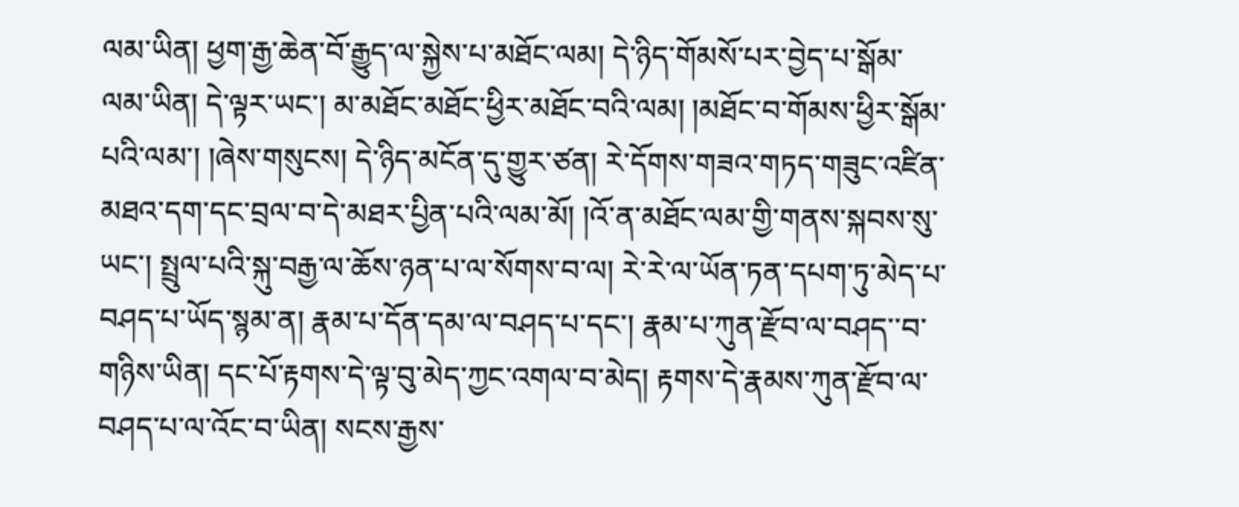ལམ་ཡིན། ཕྱག་རྒྱ་ཆེན་བོ་རྒྱུད་ལ་སྐྱེས་པ་མཐོང་ལམ། དེ་ཉིད་གོམསོ་པར་བྱེད་པ་སྒོམ་ལམ་ཡིན། དེ་ལྟར་ཡང་། མ་མཐོང་མཐོང་ཕྱིར་མཐོང་བའི་ལམ། །མཐོང་བ་གོམས་ཕྱིར་སྒོམ་པའི་ལམ་། །ཞེས་གསུངས། དེ་ཉིད་མངོན་དུ་གྱུར་ཙན། རེ་དོགས་གཟའ་གཏད་གཟུང་འཛིན་མཐའ་དག་དང་བྲལ་བ་དེ་མཐར་པྱིན་པའི་ལམ་མོ། །འོ་ན་མཐོང་ལམ་གྱི་གནས་སྐབས་སུ་ཡང་། སྤྲུལ་པའི་སྐུ་བརྒྱ་ལ་ཆོས་ཉན་པ་ལ་སོགས་བ་ལ། རེ་རེ་ལ་ཡོན་ཏན་དཔག་ཏུ་མེད་པ་བཤད་པ་ཡོད་སྙམ་ན། རྣམ་པ་དོན་དམ་ལ་བཤད་པ་དང་། རྣམ་པ་ཀུན་རྫོབ་ལ་བཤད་་བ་གཉིས་ཡིན། དང་པོ་རྟགས་དེ་ལྟ་བུ་མེད་ཀྱང་འགལ་བ་མེད། རྟགས་དེ་རྣམས་ཀུན་རྫོབ་ལ་བཤད་པ་ལ་འོང་བ་ཡིན། སངས་རྒྱས་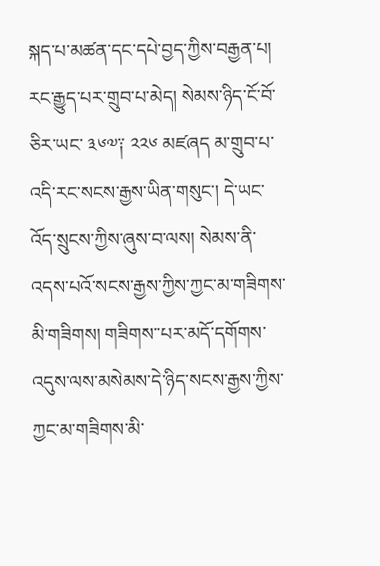སྐད་པ་མཚན་དང་དཔེ་བྱད་ཀྱིས་བརྒྱན་པ། རང་རྒྱུད་པར་གྲུབ་པ་མེད། སེམས་ཉིད་ངོ་བོ་ཅིར་ཡང་ ༣༦༧༑ ༢༢༦ མཛཞད མ་གྲུབ་པ་འདི་རང་སངས་རྒྱས་ཡིན་གསུང་། དེ་ཡང་འོད་སྲུངས་ཀྱིས་ཞུས་བ་ལས། སེམས་ནི་འདས་པའོ་སངས་རྒྱས་ཀྱིས་ཀྱང་མ་གཟིགས་མི་གཟིགས། གཟིགས་་པར་མདོ་དགོགས་འདུས་ལས་མསེམས་དེ་ཉིད་སངས་རྒྱས་ཀྱིས་ཀྱང་མ་གཟིགས་མི་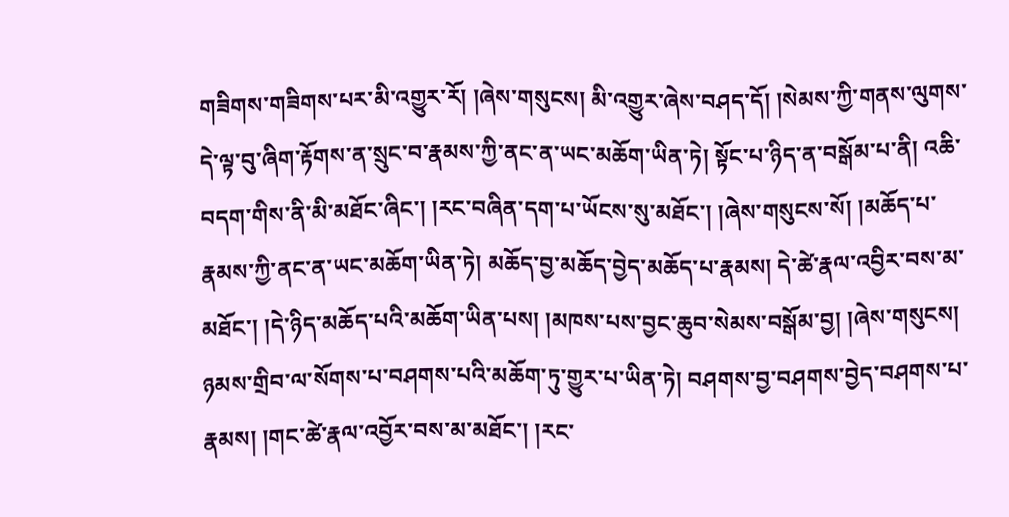གཟིགས་གཟིགས་པར་མི་འགྱུར་རོ། །ཞེས་གསུངས། མི་འགྱུར་ཞེས་བཤད་དོ། །སེམས་ཀྱི་གནས་ལུགས་དེ་ལྟ་བུ་ཞིག་རྟོགས་ན་སྲུང་བ་རྣམས་ཀྱི་ནང་ན་ཡང་མཆོག་ཡིན་ཏེ། སྟོང་པ་ཉིད་ན་བསྒོམ་པ་ནི། འཆི་བདག་གིས་ནི་མི་མཐོང་ཞིང་། །རང་བཞིན་དག་པ་ཡོངས་སུ་མཐོང་། །ཞེས་གསུངས་སོ། །མཆོད་པ་རྣམས་ཀྱི་ནང་ན་ཡང་མཆོག་ཡིན་ཏེ། མཆོད་བྱ་མཆོད་བྱེད་མཆོད་པ་རྣམས། དེ་ཚེ་རྣལ་འབྱིར་བས་མ་མཐོང་། །དེ་ཉིད་མཆོད་པའི་མཆོག་ཡིན་པས། །མཁས་པས་བྱང་ཆུབ་སེམས་བསྒོམ་བྱ། །ཞེས་གསུངས། ཉམས་གྲིབ་ལ་སོགས་པ་བཤགས་པའི་མཆོག་ཏུ་གྱུར་པ་ཡིན་ཏེ། བཤགས་བྱ་བཤགས་བྱེད་བཤགས་པ་རྣམས། །གང་ཚེ་རྣལ་འབྱོར་བས་མ་མཐོང་། །རང་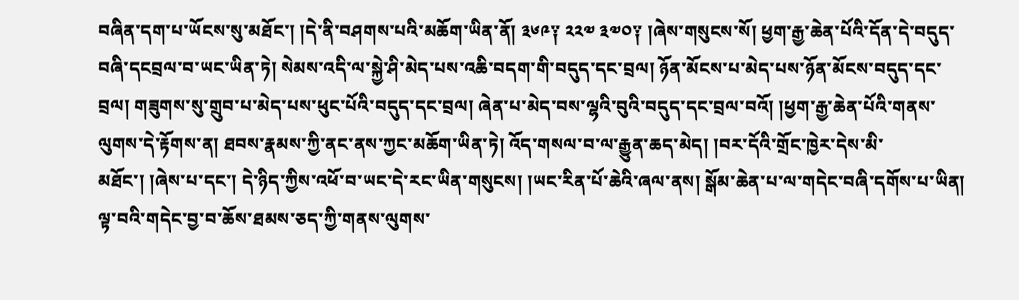བཞིན་དག་པ་ཡོངས་སུ་མཐོང་། །དེ་ནི་བཤགས་པའི་མཆོག་ཡིན་ནོ། ༣༦༩༑ ༢༢༧ ༣༧༠༑ །ཞེས་གསུངས་སོ། ཕྱག་རྒྱ་ཆེན་པོའི་དོན་དེ་བདུད་བཞི་དངབྲལ་བ་ཡང་ཡིན་ཏེ། སེམས་འདི་ལ་སྐྱེ་ཤི་མེད་པས་འཆི་བདག་གི་བདུད་དང་བྲལ། ཉོན་མོངས་པ་མེད་པས་ཉོན་མོངས་བདུད་དང་བྲལ། གཟུགས་སུ་གྲུབ་པ་མེད་པས་ཕུང་པོའི་བདུད་དང་བྲལ། ཞེན་པ་མེད་བས་ལྷའི་བུའི་བདུད་དང་བྲལ་བའོ། །ཕྱག་རྒྱ་ཆེན་པོའི་གནས་ལུགས་དེ་རྟོགས་ན། ཐབས་རྣམས་ཀྱི་ནང་ནས་ཀྱང་མཆོག་ཡིན་ཏེ། འོད་གསལ་བ་ལ་རྒྱུན་ཆད་མེད། །བར་དོའི་གྲོང་ཁྱེར་དེས་མི་མཐོང་། །ཞེས་པ་དང་། དེ་ཉིད་ཀྱིས་འཕོ་བ་ཡང་དེ་རང་ཡིན་གསུངས། །ཡང་རིན་པོ་ཆེའི་ཞལ་ནས། སྒོམ་ཆེན་པ་ལ་གདེང་བཞི་དགོས་པ་ཡིན། ལྟ་བའི་གདེང་བྱ་བ་ཆོས་ཐམས་ཅད་ཀྱི་གནས་ལུགས་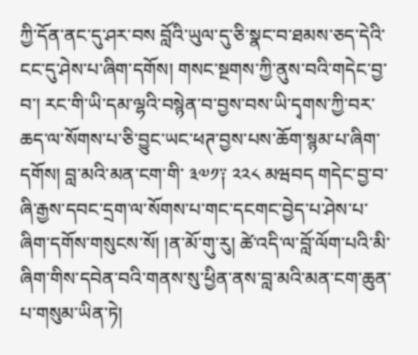ཀྱི་དོན་ནང་དུ་ཤར་བས བློའི་ཡུལ་དུ་ཅི་སྣང་བ་ཐམས་ཅད་དེའི་ངང་དུ་ཤེས་པ་ཞིག་དགོས། གསང་སྔགས་ཀྱི་ནུས་བའི་གདེང་བྱ་བ་། རང་གི་ཡི་དམ་ལྷའི་བསྙེན་བ་བྱས་བས་ཡི་དྭགས་ཀྱི་བར་ཆད་ལ་སོགས་པ་ཅི་བྱུང་ཡང་ཕཊ་བྱས་པས་ཆོག་སྙམ་པ་ཞིག་དགོས། བླ་མའི་མན་ངག་གི་ ༣༧༡༑ ༢༢༨ མཝབད གདེང་བྱ་བ་ཞི་རྒྱས་དབང་དྲག་ལ་སོགས་པ་གང་དངགང་བྱེད་པ་ཤེས་པ་ཞིག་དགོས་གསུངས་སོ། །ན་མོ་གུ་རུ། ཚེ་འདི་ལ་བློ་ལོག་པའི་མི་ཞིག་གིས་དབེན་བའི་གནས་སུ་ཕྱིན་ནས་བླ་མའི་མན་ངག་ཆུན་པ་གསུམ་ཡིན་ཏེ།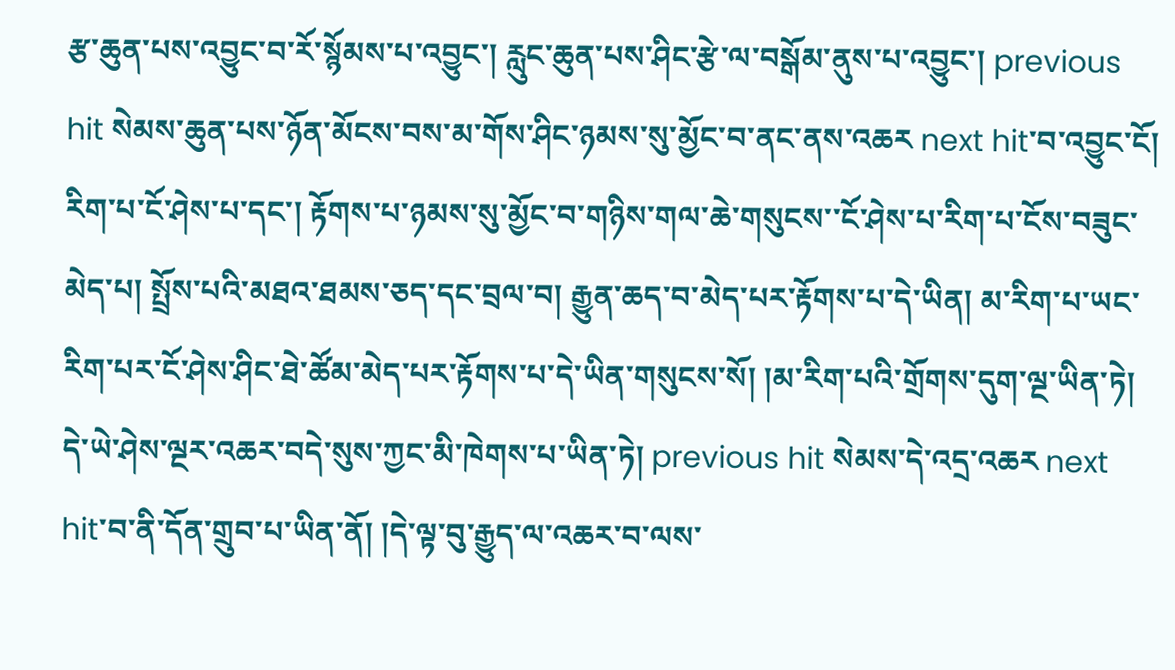རྩ་ཆུན་པས་འབྱུང་བ་རོ་སྙོམས་པ་འབྱུང་། རླུང་ཆུན་པས་ཤིང་རྩེ་ལ་བསྒོམ་ནུས་པ་འབྱུང་། previous hit སེམས་ཆུན་པས་ཉོན་མོངས་བས་མ་གོས་ཤིང་ཉམས་སུ་མྱོང་བ་ནང་ནས་འཆར next hit་བ་འབྱུང་ངོ། རིག་པ་ངོ་ཤེས་པ་དང་། རྟོགས་པ་ཉམས་སུ་མྱོང་བ་གཉིས་གལ་ཆེ་གསུངས་་ངོ་ཤེས་པ་རིག་པ་ངོས་བཟུང་མེད་པ། སྤྲོས་པའི་མཐའ་ཐམས་ཅད་དང་བྲལ་བ། རྒྱུན་ཆད་བ་མེད་པར་རྟོགས་པ་དེ་ཡིན། མ་རིག་པ་ཡང་རིག་པར་ངོ་ཤེས་ཤིང་ཐེ་ཚོམ་མེད་པར་རྟོགས་པ་དེ་ཡིན་གསུངས་སོ། །མ་རིག་པའི་གྲོགས་དུག་ལྔ་ཡིན་ཏེ། དེ་ཡེ་ཤེས་ལྔར་འཆར་བདེ་སུས་ཀྱང་མི་ཁེགས་པ་ཡིན་ཏེ། previous hit སེམས་དེ་འདྲ་འཆར next hit་བ་ནི་དོན་གྲུབ་པ་ཡིན་ནོ། །དེ་ལྟ་བུ་རྒྱུད་ལ་འཆར་བ་ལས་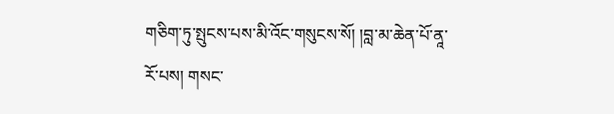གཅིག་ཏུ་སྤུངས་པས་མི་འོང་གསུངས་སོ། །བླ་མ་ཆེན་པོ་ནཱ་རོ་པས། གསང་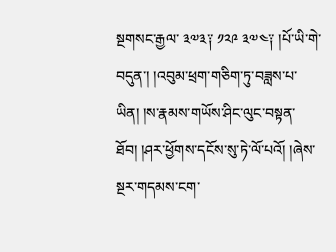སྔགསང་རྒྱལ་ ༣༧༣༑ ༡༢༩ ༣༧༤༑ །པོ་ཡི་གེ་བདུན་། །འབུམ་ཕྲག་གཅིག་ཏུ་བཟླས་པ་ཡིན། །ས་རྣམས་གཡོས་ཤིང་ལུང་བསྟན་ཐོབ། །ཤར་ཕྱོགས་དངོས་སུ་ཏེ་ལོ་པའོ། །ཞེས་སྔར་གདམས་ངག་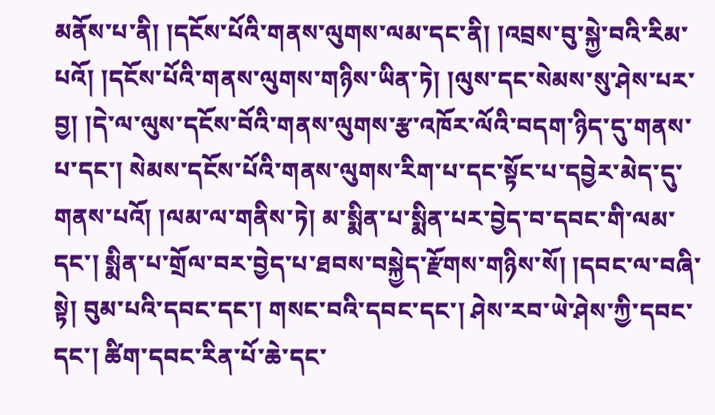མནོས་པ་ནི། །དངོས་པོའི་གནས་ལུགས་ལམ་དང་ནི། །འབྲས་བུ་སྐྱེ་བའི་རིམ་པའོ། །དངོས་པོའི་གནས་ལུགས་གཉིས་ཡིན་ཏེ། །ལུས་དང་སེམས་སུ་ཤེས་པར་བྱ། །དེ་ལ་ལུས་དངོས་བོའི་གནས་ལུགས་རྩ་འཁོར་ལོའི་བདག་ཉིད་དུ་གནས་པ་དང་། སེམས་དངོས་པོའི་གནས་ལུགས་རིག་པ་དང་སྟོང་པ་དབྱེར་མེད་དུ་གནས་པའོ། །ལམ་ལ་གནིས་ཏེ། མ་སྨིན་པ་སྨིན་པར་བྱེད་བ་དབང་གི་ལམ་དང་། སྨིན་པ་གྲོལ་བར་བྱེད་པ་ཐབས་བསྐྱེད་རྫོགས་གཉིས་སོ། །དབང་ལ་བཞི་སྟེ། བུམ་པའི་དབང་དང་། གསང་བའི་དབང་དང་། ཤེས་རབ་ཡེ་ཤེས་ཀྱི་དབང་དང་། ཚིག་དབང་རིན་པོ་ཆེ་དང་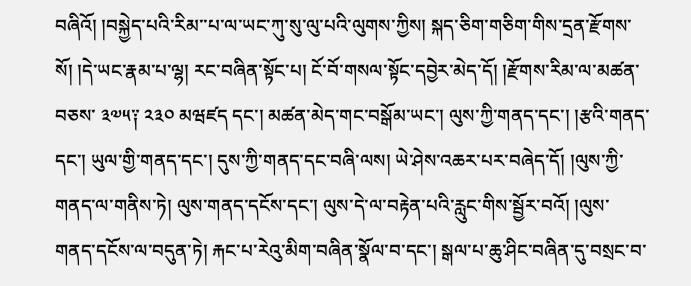བཞིའོ། །བསྐྱེད་པའི་རིམ་་པ་ལ་ཡང་ཀུ་སུ་ལུ་པའི་ལུགས་ཀྱིས། སྐད་ཅིག་གཅིག་གིས་དྲན་རྫོགས་སོ། །དེ་ཡང་རྣམ་པ་ལྷ། རང་བཞིན་སྟོང་པ། ངོ་བོ་གསལ་སྟོང་དབྱེར་མེད་དོ། །རྫོགས་རིམ་ལ་མཚན་བཅས་ ༣༧༥༑ ༢༣༠ མཝཛད དང་། མཚན་མེད་གང་བསྒོམ་ཡང་། ལུས་ཀྱི་གནད་དང་། །རྩའི་གནད་དང་། ཡུལ་གྱི་གནད་དང་། དུས་ཀྱི་གནད་དང་བཞི་ལས། ཡེ་ཤེས་འཆར་པར་བཞེད་དོ། །ལུས་ཀྱི་གནད་ལ་གནིས་ཏེ། ལུས་གནད་དངོས་དང་། ལུས་དེ་ལ་བརྟེན་པའི་རླུང་གིས་སྦྱོར་བའོ། །ལུས་གནད་དངོས་ལ་བདུན་ཏེ། རྐང་པ་རེའུ་མིག་བཞིན་སྣོལ་བ་དང་། སྒལ་པ་ཆུ་ཤིང་བཞིན་དུ་བསྲང་བ་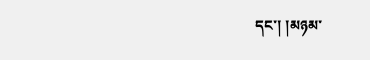དང་། །མཉམ་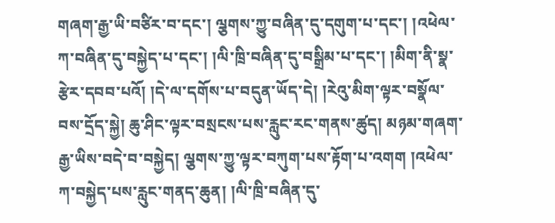གཞག་རྒྱ་ཡི་བཙིར་བ་དང་། ལྕགས་ཀྱུ་བཞིན་དུ་དགུག་པ་དང་། །འཕེལ་ཀ་བཞིན་དུ་བསྐྱེད་པ་དང་། །ལི་ཁྲི་བཞིན་དུ་བསྒྲིམ་པ་དང་། །མིག་ནི་སྣ་རྩེར་དབབ་པའོ། །དེ་ལ་དགོས་པ་བདུན་ཡོད་དེ། །རེའུ་མིག་ལྟར་བསྣོལ་བས་དྲོད་སྐྱེ། ཆུ་ཤིང་ལྟར་བསྲངས་པས་རླུང་རང་གནས་ཚུད། མཉམ་གཞག་རྒྱ་ཡིས་བདེ་བ་བསྐྱེད། ལྕགས་ཀྱུ་ལྟར་བཀུག་པས་རྟོག་པ་འགག །འཕེལ་ཀ་བསྐྱེད་པས་རླུང་གནད་ཆུན། །ལི་ཁྲི་བཞིན་དུ་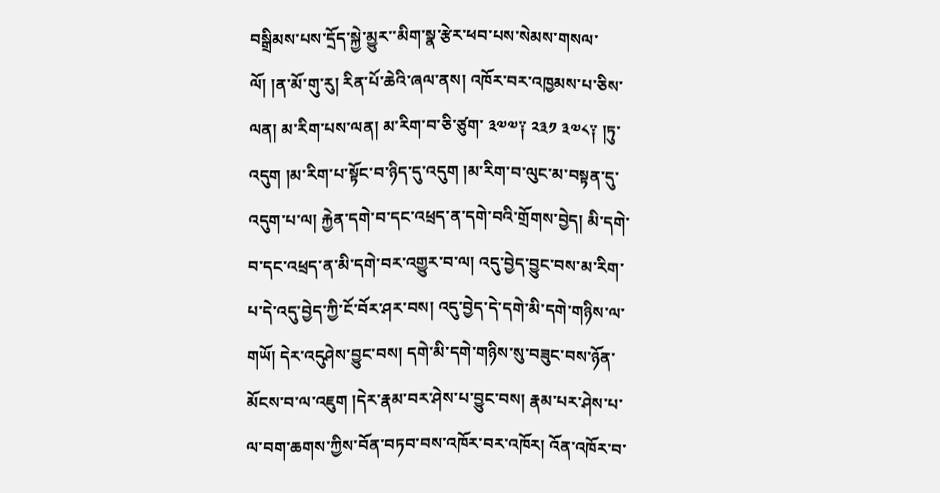བསྒྲིམས་པས་དྲོད་སྐྱེ་མྱུར་་མིག་སྣ་རྩེར་ཕབ་པས་སེམས་གསལ་ལོ། །ན་མོ་གུ་རུ། རིན་པོ་ཆེའི་ཞལ་ནས། འཁོར་བར་འཁྱམས་པ་ཅིས་ལན། མ་རིག་པས་ལན། མ་རིག་བ་ཅི་ཙུག་ ༣༧༧༑ ༢༣༡ ༣༧༨༑ །ཏུ་འདུག །མ་རིག་པ་སྟོང་བ་ཉིད་དུ་འདུག །མ་རིག་བ་ལུང་མ་བསྟན་དུ་འདུག་པ་ལ། རྐྱེན་དགེ་བ་དང་འཕྲད་ན་དགེ་བའི་གྲོགས་བྱེད། མི་དགེ་བ་དང་འཕྲད་ན་མི་དགེ་བར་འགྱུར་བ་ལ། འདུ་བྱེད་བྱུང་བས་མ་རིག་པ་དེ་འདུ་བྱེད་ཀྱི་ངོ་བོར་ཤར་བས། འདུ་བྱེད་དེ་དགེ་མི་དགེ་གཉིས་ལ་གཡོ། དེར་འདུཤེས་བྱུང་བས། དགེ་མི་དགེ་གཉིས་སུ་བཟུང་བས་ཉོན་མོངས་བ་ལ་འཇུག །དེར་རྣམ་བར་ཤེས་པ་བྱུང་བས། རྣམ་པར་ཤེས་པ་ལ་བག་ཆགས་ཀྱིས་བོན་བཏབ་བས་འཁོར་བར་འཁོར། འོན་འཁོར་བ་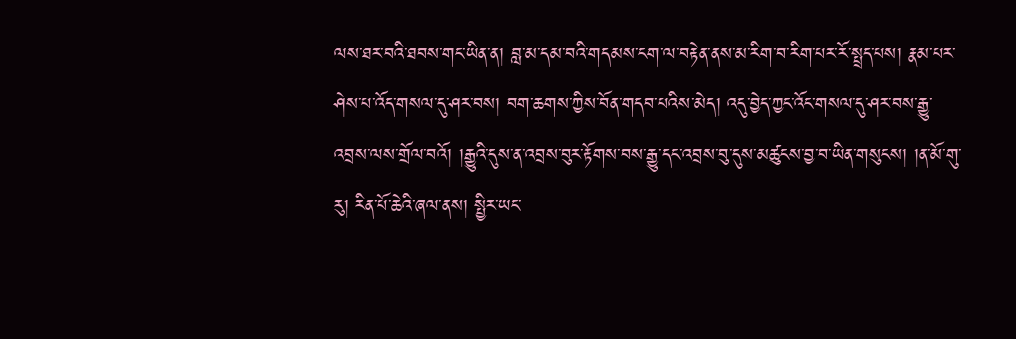ལས་ཐར་བའི་ཐབས་གང་ཡིན་ན། བླ་མ་དམ་བའི་གདམས་ངག་ལ་བརྟེན་ནས་མ་རིག་བ་རིག་པར་རོ་སྤྲད་པས། རྣམ་པར་ཤེས་པ་འོད་གསལ་དུ་ཤར་བས། བག་ཆགས་ཀྱིས་བོན་གདབ་པའིས་མེད། འདུ་བྱེད་ཀྱང་འོང་གསལ་དུ་ཤར་བས་རྒྱུ་འབྲས་ལས་གྲོལ་བའོ། །རྒྱུའི་དུས་ན་འབྲས་བུར་རྟོགས་བས་རྒྱུ་དང་འབྲས་བུ་དུས་མཚུངས་བྱ་བ་ཡིན་གསུངས། །ན་མོ་གུ་རུ། རིན་པོ་ཆེའི་ཞལ་ནས། སྤྱིར་ཡང་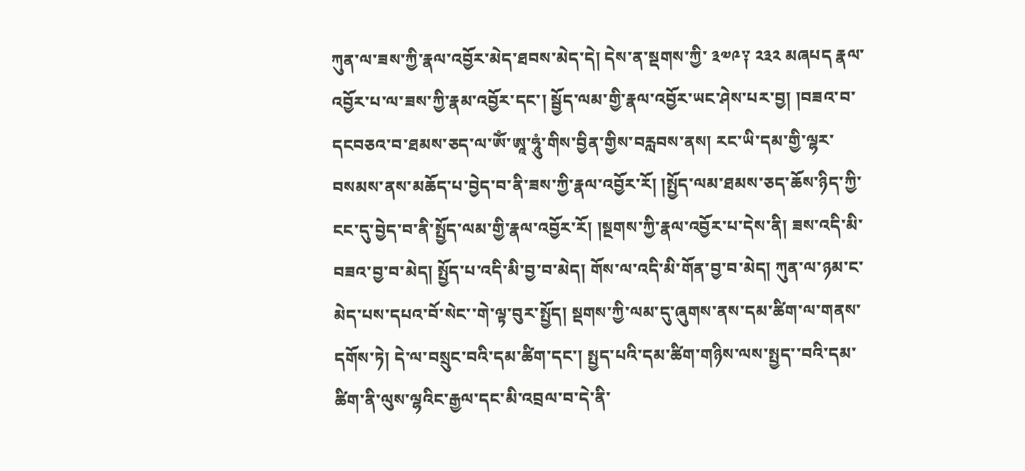ཀུན་ལ་ཟས་ཀྱི་རྣལ་འབྱོར་མེད་ཐབས་མེད་དེ། དེས་ན་སྡགས་ཀྱི་ ༣༧༩༑ ༢༣༢ མཞཔད རྣལ་འབྱོར་པ་ལ་ཟས་ཀྱི་རྣམ་འབྱོར་དང་། སྦྱོད་ལམ་གྱི་རྣལ་འབྱོར་ཡང་ཤེས་པར་བྱ། །བཟའ་བ་དངབཅའ་བ་ཐམས་ཅད་ལ་ཨོཾ་ཨཱ་ཧཱུཾ་གིས་བྱིན་གྱིས་བརླབས་ནས། རང་ཡི་དམ་གྱི་ལྷར་བསམས་ནས་མཆོད་པ་བྱེད་བ་ནི་ཟས་ཀྱི་རྣལ་འབྱོར་རོ། །སྤྱོད་ལམ་ཐམས་ཅད་ཆོས་ཉིད་ཀྱི་ངང་དུ་བྱེད་བ་ནི་སྤྱོད་ལམ་གྱི་རྣལ་འབྱོར་རོ། །སྔགས་ཀྱི་རྣལ་འབྱོར་པ་དེས་ནི། ཟས་འདི་མི་བཟའ་བྱ་བ་མེད། སྤྱོད་པ་འདི་མི་བྱ་བ་མེད། གོས་ལ་འདི་མི་གོན་བྱ་བ་མེད། ཀུན་ལ་ཉམ་ང་མེད་པས་དཔའ་བོ་སེང་་གེ་ལྟ་བུར་སྤྱོད། སྡགས་ཀྱི་ལམ་དུ་ཞུགས་ནས་དམ་ཚིག་ལ་གནས་དགོས་ཏེ། དེ་ལ་བསྲུང་བའི་དམ་ཚིག་དང་། སྤྱད་པའི་དམ་ཚིག་གཉིས་ལས་སྤྱད་་བའི་དམ་ཚིག་ནི་ལུས་ལྷའིང་རྒྱལ་དང་མི་འབྲལ་བ་དེ་ནི་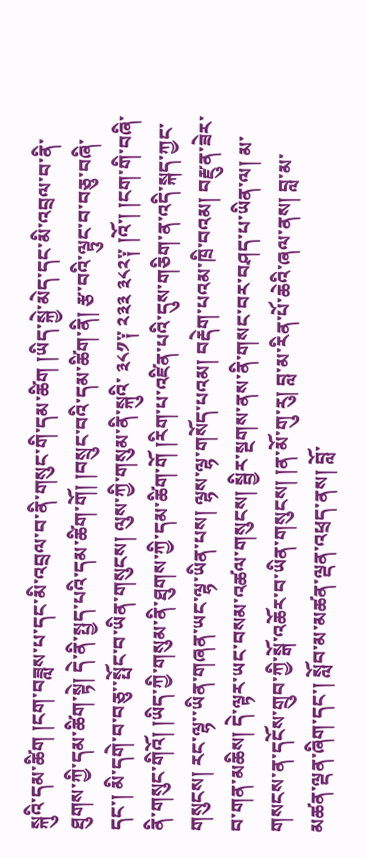སྐུའི་དམ་ཚིག །ངག་བཟླས་པ་དང་མི་འབྲལ་བ་ནི་གསུང་གི་དམ་ཚིག །ཡིད་སྐྱེ་མེད་དང་མི་འབྲལ་བ་ནི་ཐུགས་ཀྱི་དམ་ཚིག་སྟེ། དེ་ནི་སྤྱད་པའི་དམ་ཚིག་གོ། །བསྲུང་བའི་དམ་ཚིག་ནི། རྩ་བའི་ལྟུང་བ་བཅུ་བཞི་དང་། མི་དགེ་བ་བཅུ་་སྤོང་བ་ཡིན་གསུངས། ལུས་ཀྱི་གསུམ་ནི་སྐུའི་ ༣༨༡༑ ༢༣༣ ༣༨༢༑ །འོ་། །ངག་གི་བཞི་ནི་གསུང་གིའོ། །ཡིད་ཀྱི་གསུམ་ནི་ཐུགས་ཀྱི་དམ་ཚིག་གོ །རིག་པ་འཛིན་པའི་དུས་གཅིག་ན་འདི་སྐད་ཀྱང་གསུངས། རང་ལྷ་་ཡིན་གཞན་ཡང་ལྷ་ཡིན་པས། ལྷས་ལྷ་གསོད་པའམ། བརྡེག་པའམ་ཁྲི་བའམ། བརྫུན་ཟེར་བ་གན་མཆིས། དེ་ལྟར་ཡང་བསམ་འཚལ་གསུངས། སྦྱིར་སྔགས་ནས་ནི་གསང་བར་བཤད་པ་ཡིན་ལ། མ་གསངས་ན་དངོས་གྲུབ་ཀྱི་སྒོ་འཆོར་བ་ཡིན་གསུངས། །ན་མོ་གུ་རུ། བླ་མ་རིན་པོ་ཆེའི་ཞལ་ནས། བླ་མ་མཚན་ལྡན་ཞིག་དང་། སློབ་མ་མཚན་ལྡན་འཕྲད་ནས། བློ་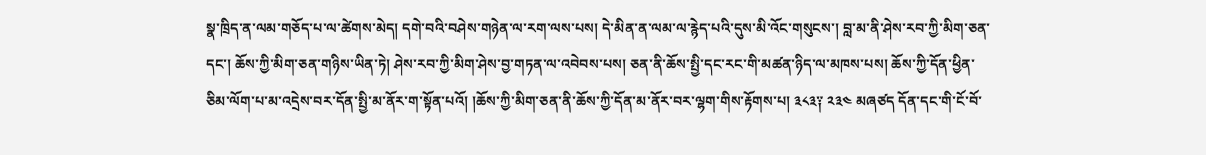སྣ་ཁྲིད་ན་ལམ་གཅོད་པ་ལ་ཚེགས་མེད། དགེ་བའི་བཤེས་གཉེན་ལ་རག་ལས་པས། དེ་མིན་ན་ལམ་ལ་རྙེད་པའི་དུས་མི་འོང་གསུངས་། བླ་མ་ནི་ཤེས་རབ་ཀྱི་མིག་ཅན་དང་། ཆོས་ཀྱི་མིག་ཅན་གཉིས་ཡིན་ཏེ། ཤེས་རབ་ཀྱི་མིག་ཤེས་བྱ་གཏན་ལ་འབེབས་པས། ཅན་ནི་ཆོས་སྤྱི་དང་རང་གི་མཚན་ཉིད་ལ་མཁས་པས། ཆོས་ཀྱི་དོན་ཕྱིན་ཅིམ་ལོག་པ་མ་འདྲེས་བར་དོན་སྤྱི་མ་ནོར་ག་སྟོན་པའོ། །ཆོས་ཀྱི་མིག་ཅན་ནི་ཆོས་ཀྱི་དོན་མ་ནོར་བར་ལྷག་གིས་རྟོགས་པ། ༣༨༣༑ ༢༣༤ མཞཙད དོན་དང་གི་ངོ་བོ་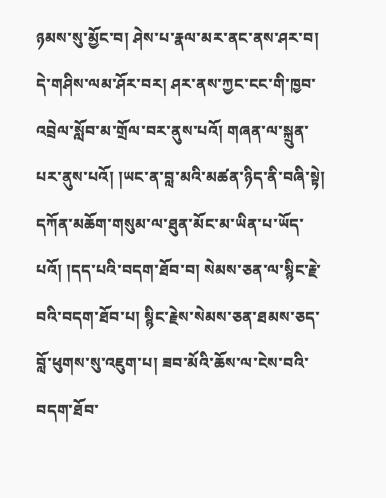ཉམས་སུ་མྱོང་བ། ཤེས་པ་རྣལ་མར་ནང་ནས་ཤར་བ། དེ་གཤིས་ལམ་ཤོར་བར། ཤར་ནས་ཀྱང་ངང་གི་ཁྱབ་འབྲེལ་སློབ་མ་གྲོལ་བར་ནུས་པའོ། གཞན་ལ་སྐྲུན་པར་ནུས་པའོ། །ཡང་ན་བླ་མའི་མཚན་ཉིད་ནི་བཞི་སྟེ། དཀོན་མཆོག་གསུམ་ལ་ཐུན་མོང་མ་ཡིན་པ་ཡོད་པའོ། །དད་པའི་བདག་ཐོབ་བ། སེམས་ཅན་ལ་སྙིང་རྗེ་བའི་བདག་ཐོབ་པ། སྙིང་རྗེས་སེམས་ཅན་ཐམས་ཅད་བློ་ཕུགས་སུ་འཇུག་པ། ཟབ་མོའི་ཆོས་ལ་ངེས་བའི་བདག་ཐོབ་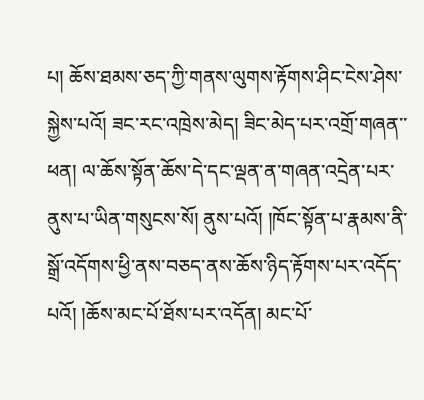པ། ཆོས་ཐམས་ཅད་ཀྱི་གནས་ལུགས་རྟོགས་ཤིང་ངེས་ཤེས་སྐྱེས་པའོ། ཟང་རང་འཁྲེས་མེད། ཟིང་མེད་པར་འགྲོ་གཞན་་ཕན། ལ་ཆོས་སྟོན་ཆོས་དེ་དང་ལྡན་ན་གཞན་འདྲེན་པར་ནུས་པ་ཡིན་གསུངས་སོ། ནུས་པའོ། །ཁོང་སྟོན་པ་རྣམས་ནི་སྒྲོ་འདོགས་ཕྱི་ནས་བཅད་ནས་ཆོས་ཉིད་རྟོགས་པར་འདོད་པའོ། །ཆོས་མང་པོ་ཐོས་པར་འདོན། མང་པོ་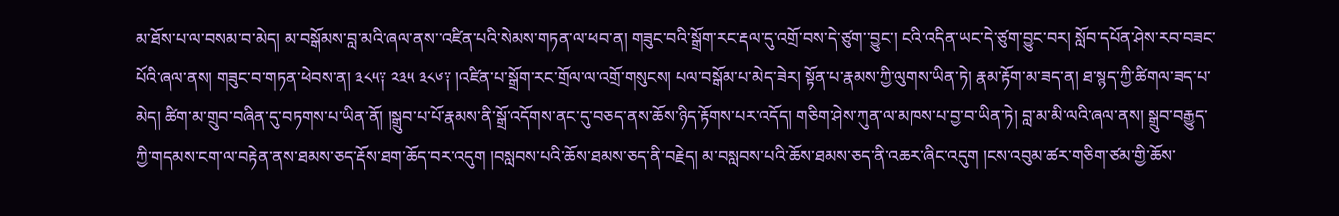མ་ཐོས་པ་ལ་བསམ་བ་མེད། མ་བསྒོམས་བླ་མའི་ཞལ་ནས་་འཛིན་པའི་སེམས་གཏན་ལ་ཕབ་ན། གཟུང་བའི་སྒྲོག་རང་རྡལ་དུ་འགྲོ་བས་དེ་ཙུག་་བྱུང་། ངའི་འདིན་ཡང་དེ་ཙུག་བྱུང་བར། སློབ་དཔོན་ཤེས་རབ་བཟང་པོའི་ཞལ་ནས། གཟུང་བ་གཏན་ཕེབས་ན། ༣༨༥༑ ༢༣༥ ༣༨༦༑ །འཛིན་པ་སྒྲོག་རང་གྲོལ་ལ་འགྲོ་གསུངས། པལ་བསྒོམ་པ་མེད་ཟེར། སྟོན་པ་རྣམས་ཀྱི་ལུགས་ཡིན་ཏེ། རྣམ་རྟོག་མ་ཟད་ན། ཐ་སྙད་ཀྱི་ཚིགལ་ཟད་པ་མེད། ཚིག་མ་གྲུབ་བཞིན་དུ་བཏགས་པ་ཡིན་ནོ། །སྒྲུབ་པ་པོ་རྣམས་ནི་སྒྲོ་འདོགས་ནང་དུ་བཅད་ནས་ཆོས་ཉིད་རྟོགས་པར་འདོད། གཅིག་ཤེས་ཀུན་ལ་མཁས་པ་བྱ་བ་ཡིན་ཏེ། བླ་མ་མི་ལའི་ཞལ་ནས། སྒྲུབ་བརྒྱུད་ཀྱི་གདམས་ངག་ལ་བརྟེན་ནས་ཐམས་ཅད་རྡོས་ཐག་ཆོད་བར་འདུག །བསླབས་པའི་ཆོས་ཐམས་ཅད་ནི་བརྗེད། མ་བསླབས་པའི་ཆོས་ཐམས་ཅད་ནི་འཆར་ཞིང་འདུག །ངས་འབུམ་ཚར་གཅིག་ཙམ་གྱི་ཆོས་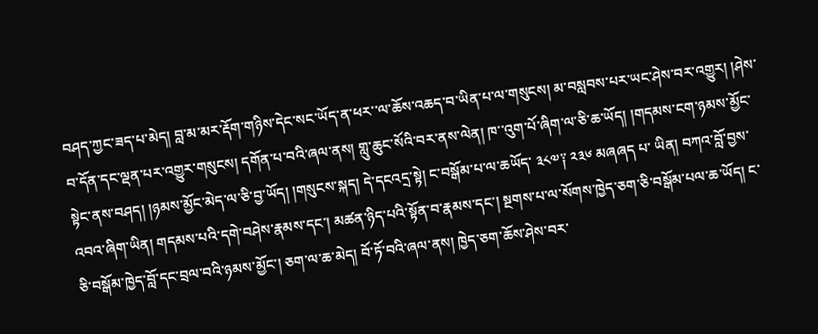བཤད་ཀྱང་ཟད་པ་མེད། བླ་མ་མར་རྡོག་གཉིས་དེང་སང་ཡོད་ན་ཕར་་ལ་ཆོས་འཆད་བ་ཡིན་པ་ལ་གསུངས། མ་བསླབས་པར་ཡང་ཤེས་བར་འགྱུར། །ཤེས་བ་དོན་དང་ལྡན་པར་འགྱུར་གསུངས། དགོན་པ་བའི་ཞལ་ནས། གླུ་ཆུང་སོའི་བར་ནས་ལེན། ཁ་་འུག་པོ་ཞིག་ལ་ཅི་ཆ་ཡོད། །གདམས་ངག་ཉམས་མྱོང་སྟེང་ནས་བཤད། །ཉམས་མྱོང་མེད་ལ་ཅི་བྱ་ཡོད། །གསུངས་སྐད། དེ་དངའདྲ་སྟེ། ང་བསྒོམ་པ་ལ་ཆཡོད་ ༣༨༧༑ ༢༣༦ མཞཞད པ་ ཡིན། བཀའ་བློ་བྱས་འབའ་ཞིག་ཡིན། གདམས་པའི་དགེ་བཤེས་རྣམས་དང་། མཚན་ཉིད་པའི་སྟོན་བ་རྣམས་དང་། སྔགས་པ་ལ་སོགས་ཁྱེད་ཅག་ཅི་བསྒོམ་པལ་ཆ་ཡོད། ང་ཅི་བསྒོམ་ཁྱེད་བློ་དང་བྲལ་བའི་ཉམས་མྱོང་། ཅག་ལ་ཆ་མེད། བོ་ཏོ་བའི་ཞལ་ནས། ཁྱེད་ཅག་ཆོས་ཤེས་བར་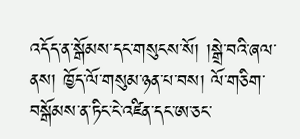འདོད་ན་སྒོམས་དང་གསུངས་སོ། །སྒྲེ་བའི་ཞལ་ནས། ཁྱོད་ལོ་གསུམ་ཉན་པ་བས། ལོ་གཅིག་བསྒོམས་ན་ཏིང་ངེ་འཛིན་དང་ཨ་ཅང་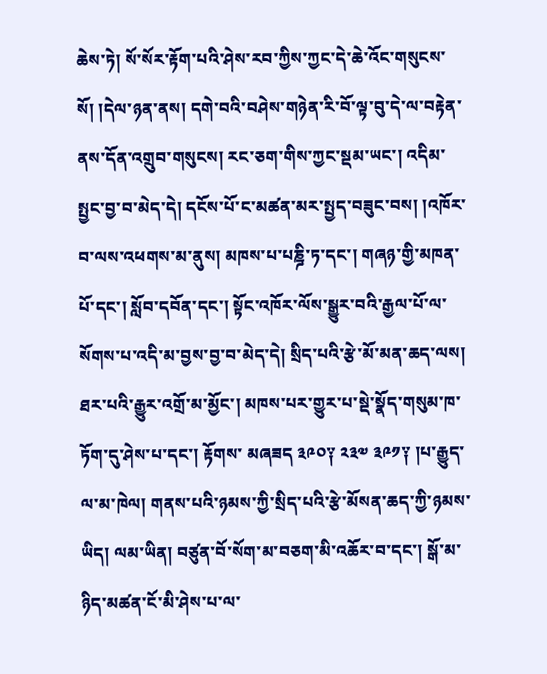ཆེས་ཏེ། སོ་སོར་རྟོག་པའི་ཤེས་རབ་ཀྱིས་ཀྱང་དེ་ཆེ་འོང་གསུངས་སོ། །དེལ་ཉན་ནས། དགེ་བའི་བཤེས་གཉེན་རི་བོ་ལྟ་བུ་དེ་ལ་བརྟེན་ནས་དོན་འགྲུབ་གསུངས། རང་ཅག་གིས་ཀྱང་སྡམ་ཡང་། འདིམ་སྤྱང་བྱ་བ་མེད་དེ། དངོས་པོ་ང་མཚན་མར་སྤྱད་བཟུང་བས། །འཁོར་བ་ལས་འཕགས་མ་ནུས། མཁས་པ་པཎྜི་ཏ་དང་། གཞཉ་གྱི་མཁན་པོ་དང་། སློབ་དབོན་དང་། སྟོང་འཁོར་ལོས་སྒྱུར་བའི་རྒྱལ་པོ་ལ་སོགས་པ་འདི་མ་བྱས་བྱ་བ་མེད་དེ། སྲིད་པའི་རྩེ་མོ་མན་ཆད་ལས། ཐར་པའི་རྒྱུར་འགྲོ་མ་མྱོང་། མཁས་པར་གྱུར་པ་སྡེ་སྣོད་གསུམ་ཁ་ཏོག་དུ་ཤེས་པ་དང་། རྟོགས་ མཞཟད ༣༩༠༑ ༢༣༧ ༣༩༡༑ །པ་རྒྱུད་ལ་མ་ཁེལ། གནས་པའི་ཉམས་ཀྱི་སྲིད་པའི་རྩེ་མོསན་ཆད་ཀྱི་ཉམས་ཡིད། ལམ་ཡིན། བཙུན་བོ་སོག་མ་བཅག་མི་འཆོར་བ་དང་། སྒོ་མ་ཉིད་མཚན་ངོ་མི་ཤེས་པ་ལ་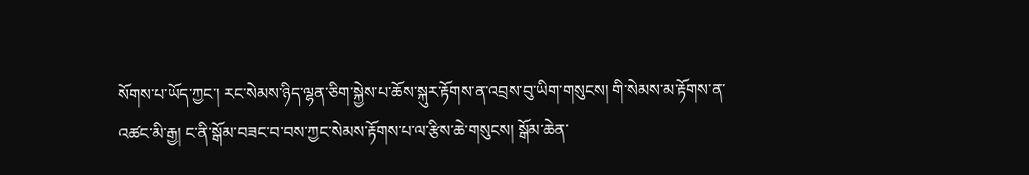སོགས་པ་ཡོད་ཀྱང་། རང་སེམས་ཉིད་ལྷན་ཅིག་སྐྱེས་པ་ཆོས་སྐུར་རྟོགས་ན་འབྲས་བུ་ཡིག་གསུངས། གི་སེམས་མ་རྟོགས་ན་འཚང་མི་རྒྱ། ང་ནི་སྒོམ་བཟང་བ་བས་ཀྱང་སེམས་རྟོགས་པ་ལ་རྩིས་ཆེ་གསུངས། སྒོམ་ཆེན་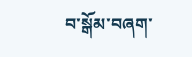བ་སྒོམ་བཞག་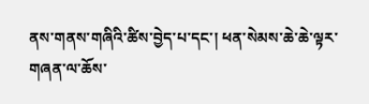ནས་གནས་གཞིའི་ཚིས་བྱེད་པ་དང་། ཕན་སེམས་ཆེ་ཆེ་ལྟར་གཞན་ལ་ཆོས་